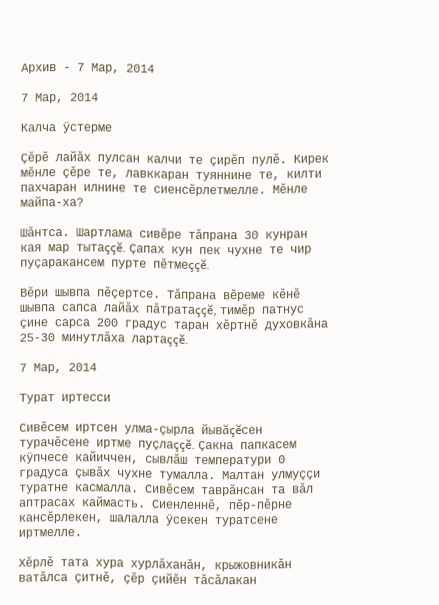Архив - 7 Мар, 2014

7 Мар, 2014

Калча ÿстерме

Çĕрĕ лайăх пулсан калчи те çирĕп пулĕ. Кирек мĕнле çĕре те, лавккаран туяннине те, килти пахчаран илнине те сиенсĕрлетмелле. Мĕнле майпа-ха?

Шăнтса. Шартлама сивĕре тăпрана 30 кунран кая мар тытаççĕ. Çапах кун пек чухне те чир пуçаракансем пурте пĕтмеççĕ.

Вĕри шывпа пĕçертсе. Тăпрана вĕреме кĕнĕ шывпа сапса лайăх пăтратаççĕ, тимĕр патнус çине сарса 200 градус таран хĕртнĕ духовкăна 25-30 минутлăха лартаççĕ.

7 Мар, 2014

Турат иртесси

Сивĕсем иртсен улма-çырла йывăçĕсен турачĕсене иртме пуçлаççĕ. Çакна папкасем кÿпчесе кайиччен, сывлăш температури 0 градуса çывăх чухне тумалла. Малтан улмуççи туратне касмалла. Сивĕсем таврăнсан та вăл аптрасах каймасть. Сиенленнĕ, пĕр-пĕрне кансĕрлекен, шалалла ÿсекен туратсене иртмелле.

Хĕрлĕ тата хура хурлăханăн, крыжовникăн ватăлса çитнĕ, çĕр çийĕн тăсăлакан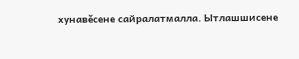хунавĕсене сайралатмалла. Ытлашшисене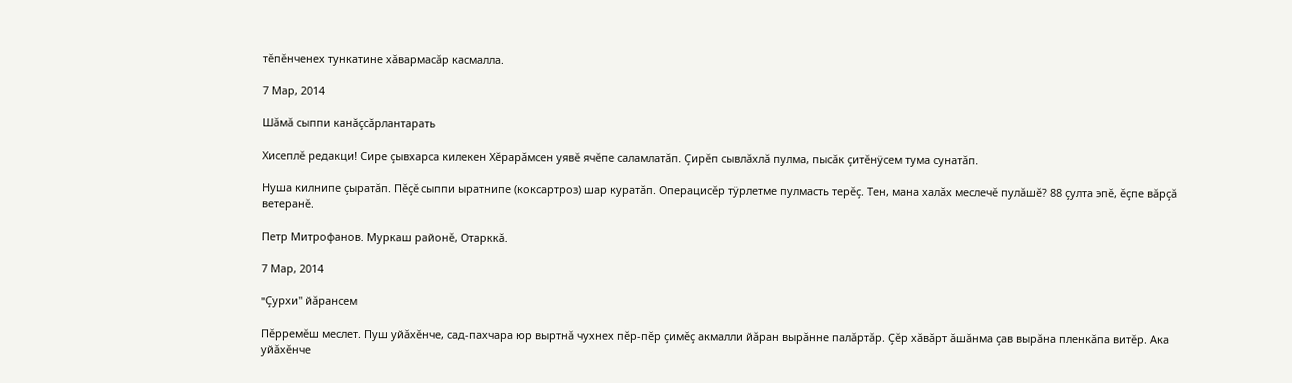тĕпĕнченех тункатине хăвармасăр касмалла.

7 Мар, 2014

Шăмă сыппи канăçсăрлантарать

Хисеплĕ редакци! Сире çывхарса килекен Хĕрарăмсен уявĕ ячĕпе саламлатăп. Çирĕп сывлăхлă пулма, пысăк çитĕнÿсем тума сунатăп.

Нуша килнипе çыратăп. Пĕçĕ сыппи ыратнипе (коксартроз) шар куратăп. Операцисĕр тÿрлетме пулмасть терĕç. Тен, мана халăх меслечĕ пулăшĕ? 88 çулта эпĕ, ĕçпе вăрçă ветеранĕ.

Петр Митрофанов. Муркаш районĕ, Отарккă.

7 Мар, 2014

"Çурхи" йăрансем

Пĕрремĕш меслет. Пуш уйăхĕнче, сад-пахчара юр выртнă чухнех пĕр-пĕр çимĕç акмалли йăран вырăнне палăртăр. Çĕр хăвăрт ăшăнма çав вырăна пленкăпа витĕр. Ака уйăхĕнче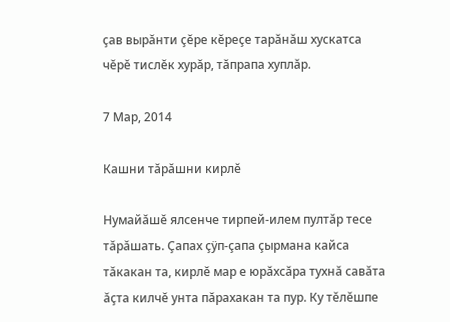çав вырăнти çĕре кĕреçе тарăнăш хускатса чĕрĕ тислĕк хурăр, тăпрапа хуплăр.

7 Мар, 2014

Кашни тăрăшни кирлĕ

Нумайăшĕ ялсенче тирпей-илем пултăр тесе тăрăшать. Çапах çÿп-çапа çырмана кайса тăкакан та, кирлĕ мар е юрăхсăра тухнă савăта ăçта килчĕ унта пăрахакан та пур. Ку тĕлĕшпе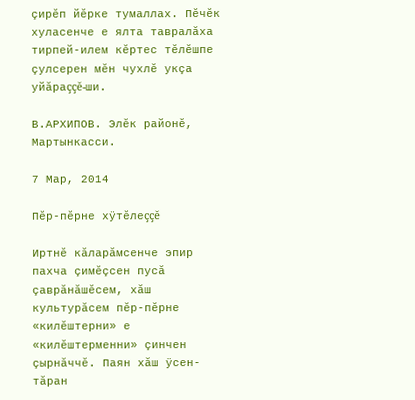çирĕп йĕрке тумаллах. Пĕчĕк хуласенче е ялта тавралăха тирпей-илем кĕртес тĕлĕшпе çулсерен мĕн чухлĕ укçа уйăраççĕ-ши.

В.АРХИПОВ. Элĕк районĕ, Мартынкасси.

7 Мар, 2014

Пĕр-пĕрне хÿтĕлеççĕ

Иртнĕ кăларăмсенче эпир пахча çимĕçсен пусă çаврăнăшĕсем, хăш культурăсем пĕр-пĕрне «килĕштерни» е «килĕштерменни» çинчен çырнăччĕ. Паян хăш ÿсен-тăран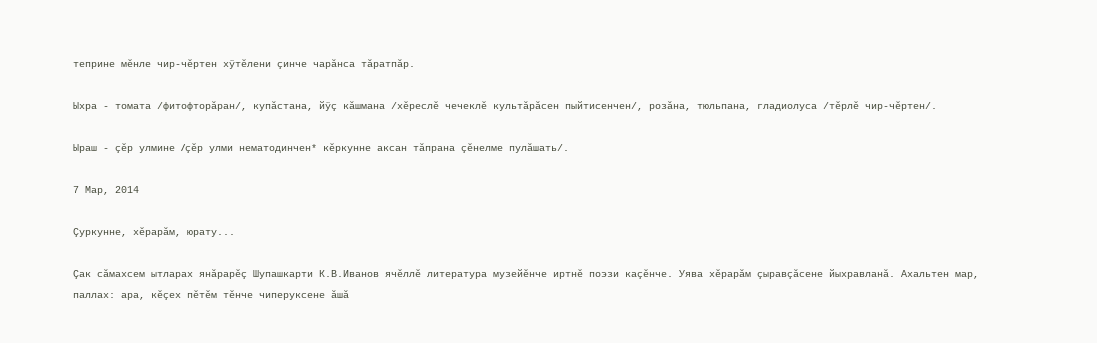теприне мĕнле чир-чĕртен хÿтĕлени çинче чарăнса тăратпăр.

Ыхра - томата /фитофторăран/, купăстана, йÿç кăшмана /хĕреслĕ чечеклĕ культăрăсен пыйтисенчен/, розăна, тюльпана, гладиолуса /тĕрлĕ чир-чĕртен/.

Ыраш - çĕр улмине /çĕр улми нематодинчен* кĕркунне аксан тăпрана çĕнелме пулăшать/.

7 Мар, 2014

Çуркунне, хĕрарăм, юрату...

Çак сăмахсем ытларах янăрарĕç Шупашкарти К.В.Иванов ячĕллĕ литература музейĕнче иртнĕ поэзи каçĕнче. Уява хĕрарăм çыравçăсене йыхравланă. Ахальтен мар, паллах: ара, кĕçех пĕтĕм тĕнче чиперуксене ăшă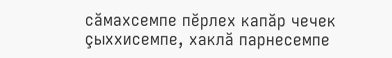сăмахсемпе пĕрлех капăр чечек çыххисемпе, хаклă парнесемпе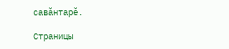савăнтарĕ.

Страницы